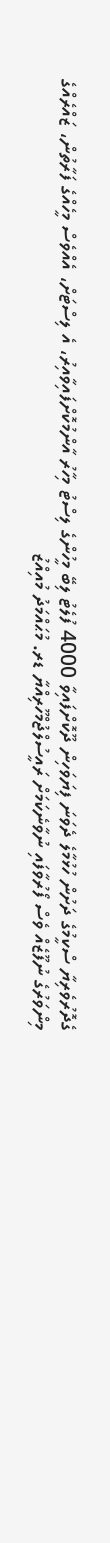ގެދޮރުވެރިޔާ ސްކީމުގެ ދަށުން ހުޅުމާލެ ދެވަނަ ފިޔަވަހިން ދޫކޮށްފައިވާ 4000 ފުލެޓު ލިބޭ މީހުންގެ ލިސްޓު މިހާރު އާންމުކޮށްފައިވާއިރު، އެ ލިސްޓަށް، އެއްވެސް މީހެއްގެ ފަރާތުން، ޒައްރެއްގެ މިންވަރުގެ ނުފޫޒެއް ވެސް ފޯރުވާފައި ނުވާނެކަމަށް ރައީސުލްޖުމްހޫރިއްޔާ ޑރ. މުޙައްމަދު މުއިއްޒު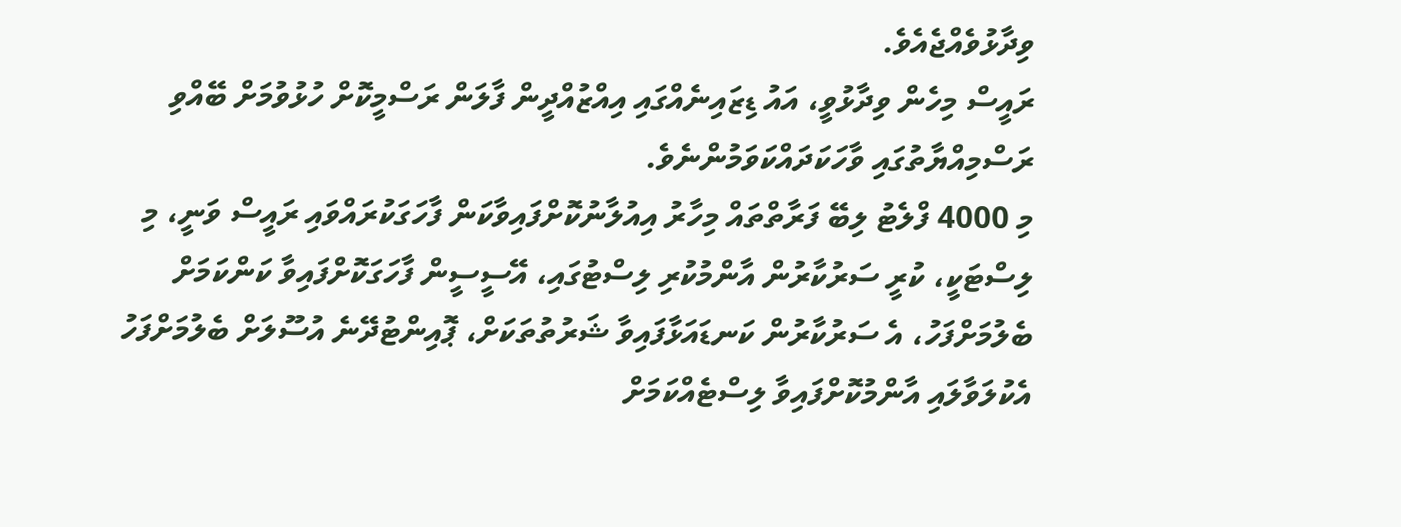ވިދާޅުވެއްޖެއެވެ.
ރައީސް މިހެން ވިދާޅުވީ، އައު ޑިޒައިނެއްގައި އިއްޒުއްދީން ފާލަން ރަސްމީކޮށް ހުޅުވުމަށް ބޭއްވި ރަސްމިއްޔާތުގައި ވާހަކަދައްކަވަމުންނެވެ.
މި 4000 ފްލެޓު ލިބޭ ފަރާތްތައް މިހާރު އިއުލާނުކޮށްފައިވާކަން ފާހަގަކުރައްވައި ރައީސް ވަނީ، މި ލިސްޓަކީ، ކުރީ ސަރުކާރުން އާންމުކުރި ލިސްޓުގައި، އޭސީސީން ފާހަގަކޮށްފައިވާ ކަންކަމަށް ބެލުމަށްފަހު، އެ ސަރުކާރުން ކަނޑައަޅާފައިވާ ޝަރުތުތަކަށް، ޕޮއިންޓުދޭނެ އުސޫލަށް ބެލުމަށްފަހު އެކުލަވާލައި އާންމުކޮށްފައިވާ ލިސްޓެއްކަމަށް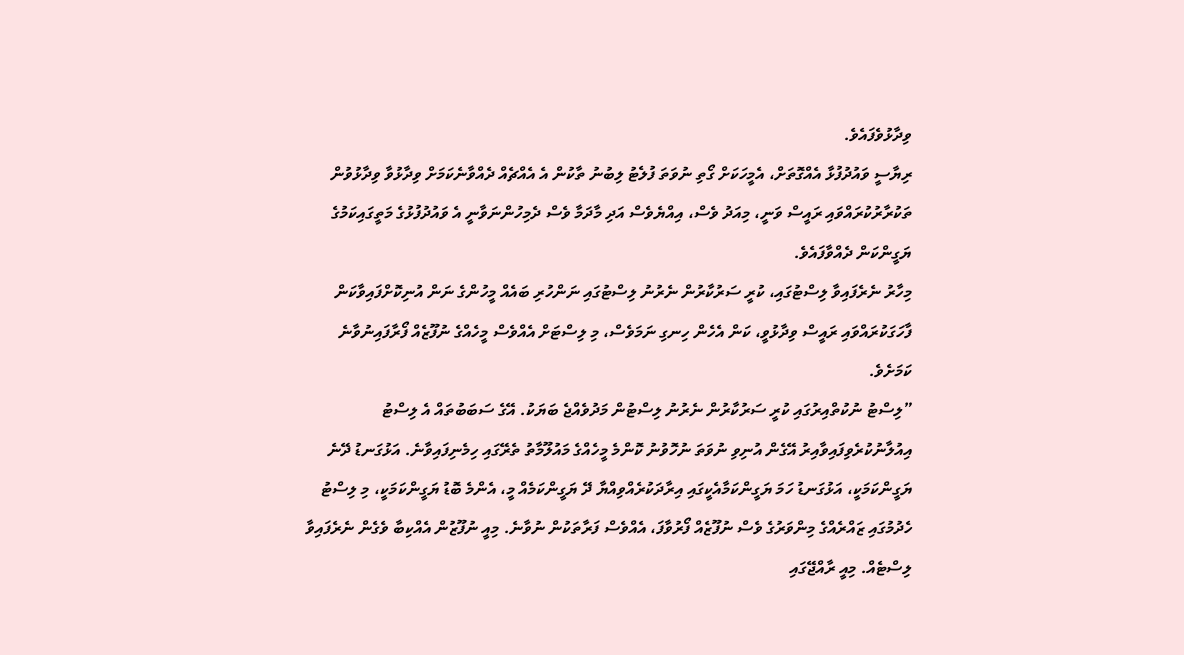ވިދާޅުވެފައެވެ.
ރިޔާސީ ވައުދުފުޅާ އެއްގޮތަށް، އެމީހަކަށް ގޯތި ނުވަތަ ފުލެޓު ލިބުނު ތާކުން އެ އެއްޗެއް ދެއްވާނެކަމަށް ވިދާޅުވާ ވިދާޅުވުން ތަކުރާރުކުރައްވައި ރައީސް ވަނީ، މިއަދު ވެސް، އިއްޔެވެސް އަދި މާދަމާ ވެސް ދެމިހުންނަވާނީ އެ ވައުދުފުޅުގެ މަތީގައިކަމުގެ ޔަގީންކަން ދެއްވާފައެވެ.
މިހާރު ނެރެފައިވާ ލިސްޓުގައި، ކުރީ ސަރުކާރުން ނެރުނު ލިސްޓުގައި ނަންހުރި ބައެއް މީހުންގެ ނަން އުނިކޮށްފައިވާކަން ފާހަގަކުރައްވައި ރައީސް ވިދާޅުވީ، ކަން އެހެން ހިނގި ނަމަވެސް، މި ލިސްޓަށް އެއްވެސް މީހެއްގެ ނުފޫޒެއް ފޯރާފައިނުވާނެ ކަމަށެވެ.
”ލިސްޓު ނުކުތްއިރުގައި ކުރީ ސަރުކާރުން ނެރުނު ލިސްޓުން މަދުވެއްޖެ ބަޔަކު. އޭގެ ސަބަބުތައް އެ ލިސްޓު އިއުލާނުކުރެވިފައިވާއިރު އޭގެން އުނިވި ނުވަތަ ނުހޮވުނު ކޮންމެ މީހެއްގެ މައުލޫމާތު ތެރޭގައި ހިމެނިފައިވާނެ. އަޅުގަނޑު ދޭނެ ޔަގީންކަމަކީ، އަޅުގަނޑު ހަމަ ޔަގީންކަމާއެކީގައި އިރާދަކުރެއްވިއްޔާ ދޭ ޔަގީންކަމެއް މީ، އެންމެ ބޮޑު ޔަގީންކަމަކީ، މި ލިސްޓު ހެދުމުގައި ޒައްރެއްގެ މިންވަރުގެ ވެސް ނުފޫޒެއް ފޯރުވާފަ، އެއްވެސް ފަރާތަކުން ނުވާނެ. މިއީ ނުފޫޒުން އެއްކިބާ ވެގެން ނެރެފައިވާ ލިސްޓެއް. މިއީ ރާއްޖޭގައި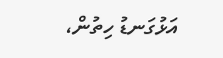އަޅުގަނޑު ހިތުން،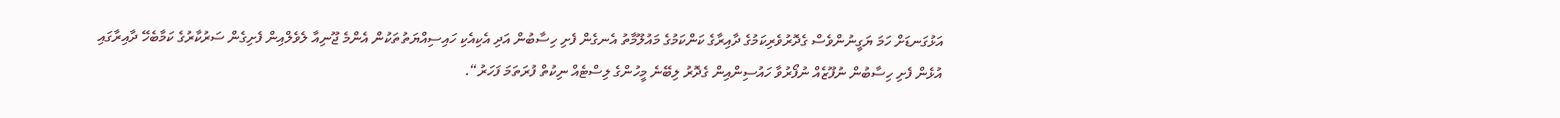އަޅުގަނޑަށް ހަމަ ޔަގީނުންވެސް ގެދޮރުވެރިކަމުގެ ދާއިރާގެ ކަންކަމުގެ މައުލޫމާތު އެނގެން ފެށި ހިސާބުން އަދި އެކިއެކި ހައިސިއްޔަތުތަކުން އެންމެ ޖޫނިއާ ލެވެލްއިން ފެށިގެން ސަރުކާރުގެ ކަމާބެހޭ ދާއިރާގައި އުޅެން ފެށި ހިސާބުން ނުފޫޒެއް ނުފޯރުވާ ހައުސިންއިން ގެދޮރު ލިބޭނެ މީހުންގެ ލިސްޓެއް ނިކުތް ފުރަތަމަ ފަހަރު“.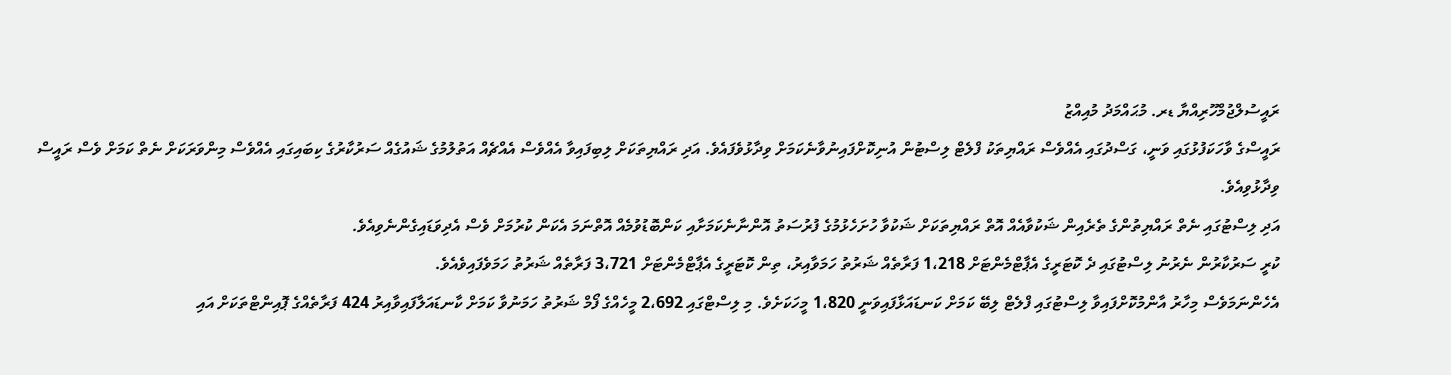ރައީސުލްޖުމްހޫރިއްޔާ ޑރ. މުޙައްމަދު މުއިއްޒު
ރައީސްގެ ވާހަކަފުޅުގައި ވަނީ، ގަސްދުގައި އެއްވެސް ރައްޔިތަކު ފްލެޓް ލިސްޓުން އުނިކޮށްފައިނުވާނެކަމަށް ވިދާޅުވެފައެވެ. އަދި ރައްޔިތަކަށް ލިބިފައިވާ އެއްވެސް އެއްޗެއް އަތުލުމުގެ ޝައުގެއް ސަރުކާރުގެ ކިބައިގައި އެއްވެސް މިންވަރަކަށް ނެތް ކަމަށް ވެސް ރައީސް ވިދާޅުވިއެވެ.
އަދި ލިސްޓުގައި ނެތް ރައްޔިތުންގެ ތެރެއިން ޝަކުވާއެއް އޮތް ރައްޔިތަކަށް ޝަކުވާ ހުށަހެޅުމުގެ ފުރުސަތު އޮންނާނެކަމަށާއި ކަންބޮޑުވުމެއް އޮތްނަމަ އެކަން ކުރުމަށް ވެސް އެދިވަޑައިގެންނެވިއެވެ.
ކުރީ ސަރުކާރުން ނެރުނު ލިސްޓުގައި ދެ ކޮޓަރީގެ އެޕާޓްމެންޓަށް 1،218 ފަރާތެއް ޝަރުތު ހަމަވާއިރު، ތިން ކޮޓަރީގެ އެޕާޓްމެންޓަށް 3،721 ފަރާތެއް ޝަރުތު ހަމަވެފައިވެއެވެ.
އެހެންނަމަވެސް މިހާރު އާންމުކޮށްފައިވާ ލިސްޓުގައި ފްލެޓް ލިބޭ ކަމަށް ކަނޑައަޅާފައިވަނީ 1،820 މީހަކަށެވެ. މި ލިސްޓްގައި 2،692 މީހެއްގެ ފޯމް ޝަރުތު ހަމަނުވާ ކަމަށް ކާނޑައަލާފައިވާއިރު 424 ފަރާތެއްގެ ޕޮއިންޓްތަކަށް އައި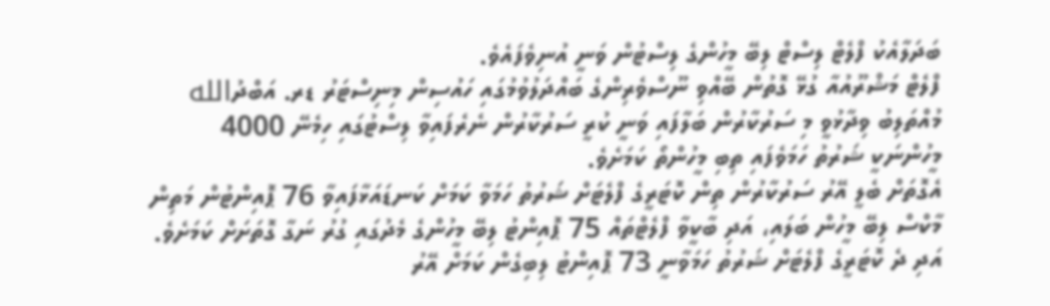ބަދަލާއެކު ފްލެޓް ލިސްޓް ލިބޭ މީހުންގެ ލިސްޓުން ވަނީ އުނިވެފައެވެ.
ފްލެޓް މަޝްރޫއުއާ ގުޅޭ ގޮތުން ބޭއްވި ނޫސްވެރިންގެ ބައްދަލުވުމުގައި ހައުސިން މިނިސްޓަރު ޑރ. އަބްދުالله މުއްތަލިބު ވިދާޅުވީ މި ސަރުކާރުން ބަލާފައި ވަނީ ކުރީ ސަރުކާރުން ނެރެފައިވާ ލިސްޓުގައި ހިމެނޭ 4000 މީހުންނަކީ ޝަރުތު ހަމަވެފައި ތިބި މީހުންތޯ ކަމަށެވެ.
އެގޮތަށް ބެލީ އޭރު ސަރުކާރުން ތިން ކޮޓަރީގެ ފްލެޓަށް ޝަރުތު ހަމަވާ ކަމަށް ކަނޑައަޅާފައިވާ 76 ޕޮއިންޓުން މަތިން މާކްސް ލިބޭ މީހުން ބަލައި، އަދި ބާކީވާ ފްލެޓްތައް 75 ޕޮއިންޓު ލިބޭ މީހުންގެ މެދުގައި ގުރު ނަގާ ގޮތަށަށް ކަމަށެވެ. އަދި ދެ ކޮޓަރީގެ ފްލެޓަށް ޝަރުތު ހަމަވާނީ 73 ޕޮއިންޓު ލިބިގެން ކަމަށް އޭރު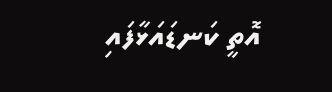އޮތީ ކަނޑައަޅާފައި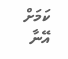ކަމަށް އޭނާ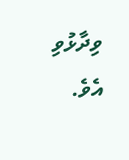ވިދާޅުވި އެވެ.